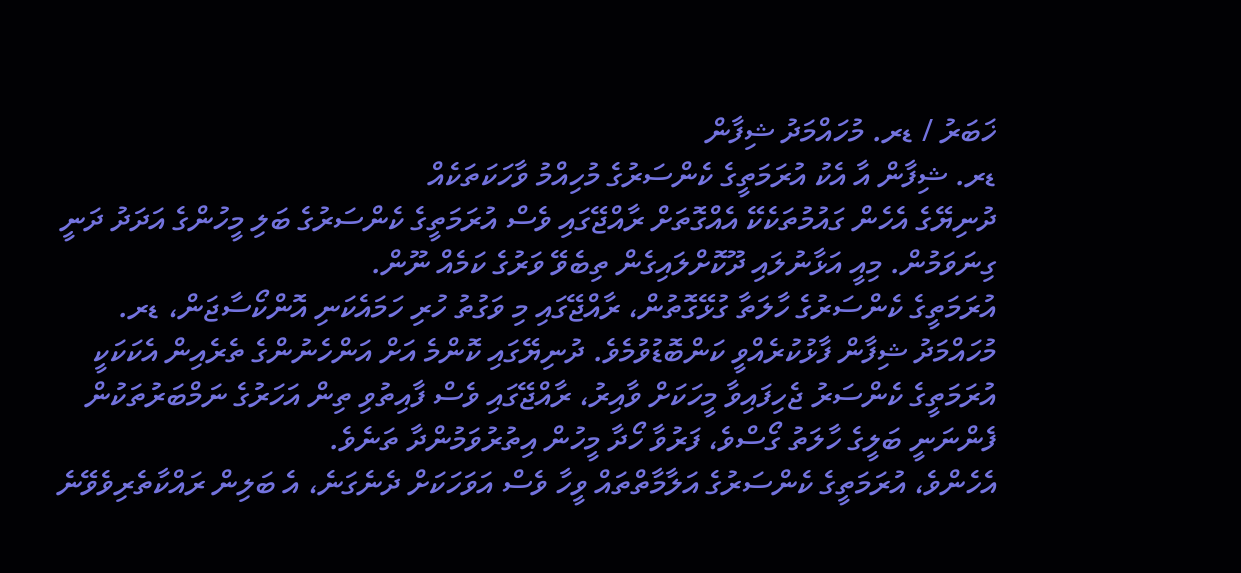ޚަބަރު / ޑރ. މުހައްމަދު ޝިފާން
ޑރ. ޝިފާން އާ އެކު އުރަމަތީގެ ކެންސަރުގެ މުހިއްމު ވާހަކަތަކެއް
ދުނިޔޭގެ އެހެން ގައުމުތަކެކޭ އެއްގޮތަށް ރާއްޖޭގައި ވެސް އުރަމަތީގެ ކެންސަރުގެ ބަލި މީހުންގެ އަދަދު ދަނީ ގިނަވަމުން. މިއީ އަޅާނުލައި ދޫކޮށްލައިގެން ތިބެވޭ ވަރުގެ ކަމެއް ނޫން.
އުރަމަތީގެ ކެންސަރުގެ ހާލަތާ ގުޅޭގޮތުން، ރާއްޖޭގައި މި ވަގުތު ހުރި ހަމައެކަނި އޮންކޯސާޖަން، ޑރ. މުހައްމަދު ޝިފާން ފާޅުކުރެއްވީ ކަންބޮޑުވުމެވެ. ދުނިޔޭގައި ކޮންމެ އަށް އަންހެނުންގެ ތެރެއިން އެކަކަކީ އުރަމަތީގެ ކެންސަރު ޖެހިފައިވާ މީހަކަށް ވާއިރު، ރާއްޖޭގައި ވެސް ފާއިތުވި ތިން އަހަރުގެ ނަމްބަރުތަކުން ފެންނަނީ ބަލީގެ ހާލަތު ގޯސްވެ، ފަރުވާ ހޯދާ މީހުން އިތުރުވަމުންދާ ތަނެވެ.
އެހެންވެ، އުރަމަތީގެ ކެންސަރުގެ އަލާމާތްތައް ވީހާ ވެސް އަވަހަކަށް ދެނެގަނެ، އެ ބަލިން ރައްކާތެރިވެވޭނެ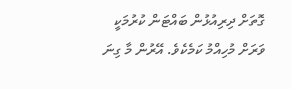ގޮތަށް ދިރިއުޅުން ބައްޓަން ކުރުމަކީ ވަރަށް މުހިއްމު ކަމެކެވެ. އޭރުން މާ ގިނަ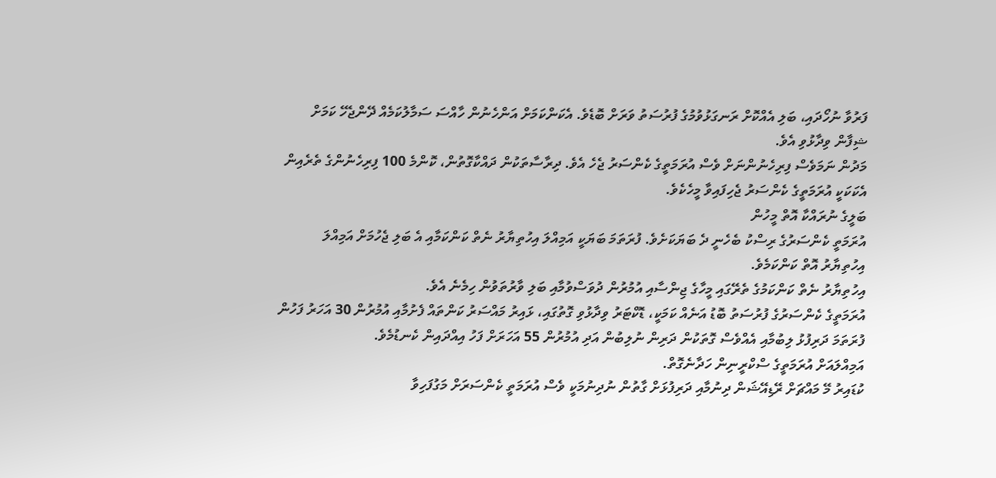ފަރުވާ ނުހޯދައި، ބަލި އެއްކޮށް ރަނގަޅުވުމުގެ ފުރުސަތު ވަރަށް ބޮޑެވެ. އެކަންކަމަށް އަންހެނުން ހާއްސަ ސަމާލުކަމެއް ދޭންޖެހޭ ކަމަށް ޝިފާން ވިދާޅުވި އެވެ.
މަދުން ނަމަވެސް ފިރިހެނުންނަށް ވެސް އުރަމަތީގެ ކެންސަރު ޖެހެ އެވެ. ދިރާސާތަކުން ދައްކާގޮތުން، ކޮންމެ 100 ފިރިހެނުންގެ ތެރެއިން އެކަކަކީ އުރަމަތީގެ ކެންސަރު ޖެހިފައިވާ މީހެކެވެ.
ބަލީގެ ނުރައްކާ އޮތް މީހުން
އުރަމަތީ ކެންސަރުގެ ރިސްކު ބެހެނީ ދެ ބަޔަކަށެވެ. ފުރަތަމަ ބަޔަކީ އަމިއްލަ އިހުތިޔާރު ނެތް ކަންކަމާއި އެ ބަލި ޖެހުމަށް އަމިއްލަ އިހުތިޔާރު އޮތް ކަންކަމެވެ.
އިހުތިޔާރު ނެތް ކަންކަމުގެ ތެރޭގައި މީހާގެ ޖިންސާއި އުމުރުން ދުވަސްވުމާއި ބަލި ވާރުތަވުން ހިމެނެ އެވެ.
އުރަމަތީގެ ކެންސަރުގެ ފުރުސަތު ބޮޑު އަނެއް ކަމަކީ، ޑޮކްޓަރު ވިދާޅުވި ގޮތުގައި، ޅައިރު މައްސަރު ކަންތައް ފެށުމާއި އުމުރުން 30 އަހަރު ފަހުން ފުރަތަމަ ދަރިފުޅު ލިބުމާއި އެއްވެސް ގޮތަކުން ދަރިން ނުލިބުން އަދި އުމުރުން 55 އަހަރަށް ފަހު އިއްދައިން ކެނޑުމެވެ.
އަމިއްލައަށް އުރަމަތީގެ ސްކްރީނިން ހަދާނެގޮތް.
ކުޑައިރު މޭ މައްޗަށް ރޭޑިއޭޝަން ދިނުމާއި ދަރިފުޅަށް ގާތުން ނުދިނުމަކީ ވެސް އުރަމަތީ ކެންސަރަށް މަގުފަހިވާ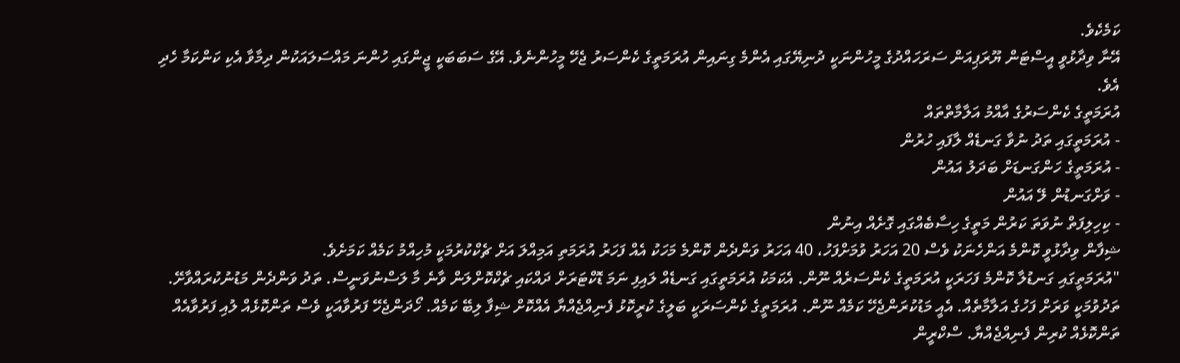ކަމެކެވެ.
އޭނާ ވިދާޅުވީ އީސްޓަން ޔޫރަޕިއަން ސަރަހައްދުގެ މީހުންނަކީ ދުނިޔޭގައި އެންމެ ގިނައިން އުރަމަތީގެ ކެންސަރު ޖެހޭ މީހުންނެވެ. އޭގެ ސަބަބަކީ ޖީންގައި ހުންނަ މައްސަލައަކުން ދިމާވާ އެކި ކަންކަމާ ހެދި އެވެ.
އުރަމަތީގެ ކެންސަރުގެ އާއްމު އަލާމާތްތައް
- އުރަމަތީގައި ތަދު ނުވާ ގަނޑެއް ލާފައި ހުރުން
- އުރަމަތީގެ ހަންގަނޑަށް ބަދަލު އައުން
- ވަށްގަނޑުން ލޭ އައުން
- ކިހިލިފަތް ނުވަތަ ކަރުން މަތީގެ ހިސާބެއްގައި ގޮށެއް އިނުން
ޝިފާން ވިދާޅުވީ ކޮންމެ އަންހެނަކު ވެސް 20 އަހަރު ވުމަށްފަހު، 40 އަހަރު ވަންދެން ކޮންމެ މަހަކު އެއް ފަހަރު އުރަމަތި އަމިއްލަ އަށް ޗެކްކުރުމަކީ މުހިއްމު ކަމެއް ކަމަށެވެ.
"އުރަމަތީގައި ގަނޑުލާ ކޮންމެ ފަހަރަކީ އުރަމަތީގެ ކެންސަރެއް ނޫން. އެކަމަކު އުރަމަތީގައި ގަނޑެއް ލައިފި ނަމަ ޑޮކްޓަރަށް ދައްކައި ޗެކްކޮށްލަން ވާނެ މާ ލަސްނުވަނީސް. ތަދު ވަންދެން މަޑުނުކުރައްވާށޭ. ތަދުވުމަކީ ވަރަށް ފަހުގެ އަލާމާތެއް. އެއީ މަޑުކުރަންޖެހޭ ކަމެއް ނޫން. އުރަމަތީގެ ކެންސަރަކީ ބަލީގެ ކުރީކޮޅު ފެނިއްޖެއްޔާ އެއްކޮށް ޝިފާ ލިބޭ ކަމެއް. ހޯދަންޖެހޭ ފަރުވާއަކީ ވެސް ތަންކޮޅެއް ލުއި ފަރުވާއެއް ތަންކޮޅެއް ކުރިން ފެނިއްޖެއްޔާ. ސްކްރީން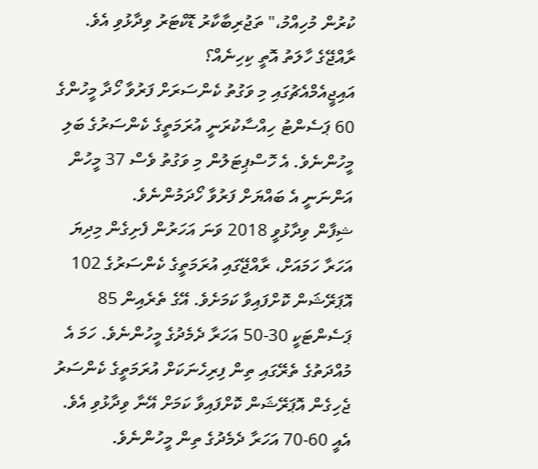ކުރުން މުހިއްމު،" ތަޖުރިބާކާރު ޑޮކްޓަރު ވިދާޅުވި އެވެ.
ރާއްޖޭގެ ހާލަތު އޮތީ ކިހިނެއް؟
އައިޖީއެމްއެޗުގައި މި ވަގުތު ކެންސަރަށް ފަރުވާ ހޯދާ މީހުންގެ 60 ޕަސެންޓު ހިއްސާކުރަނީ އުރަމަތީގެ ކެންސަރުގެ ބަލި މީހުންނެވެ. އެ ހޮސްޕިޓަލުން މި ވަގުތު ވެސް 37 މީހުން އަންނަނީ އެ ބައްޔަށް ފަރުވާ ހޯދަމުންނެވެ.
ޝިފާން ވިދާޅުވީ 2018 ވަނަ އަހަރުން ފެށިގެން މިދިޔަ އަހަރާ ހަމައަށް، ރާއްޖޭގައި އުރަމަތީގެ ކެންސަރުގެ 102 އޮޕަރޭޝަން ކޮށްފައިވާ ކަމަށެވެ. އޭގެ ތެރެއިން 85 ޕަސެންޓަކީ 30-50 އަހަރާ ދެމެދުގެ މީހުންނެވެ. ހަމަ އެ މުއްދަތުގެ ތެރޭގައި ތިން ފިރިހެނަކަށް އުރަމަތީގެ ކެންސަރު ޖެހިގެން އޮޕަރޭޝަން ކޮށްފައިވާ ކަމަށް އޭނާ ވިދާޅުވި އެވެ. އެއީ 60-70 އަހަރާ ދެމެދުގެ ތިން މީހުންނެވެ.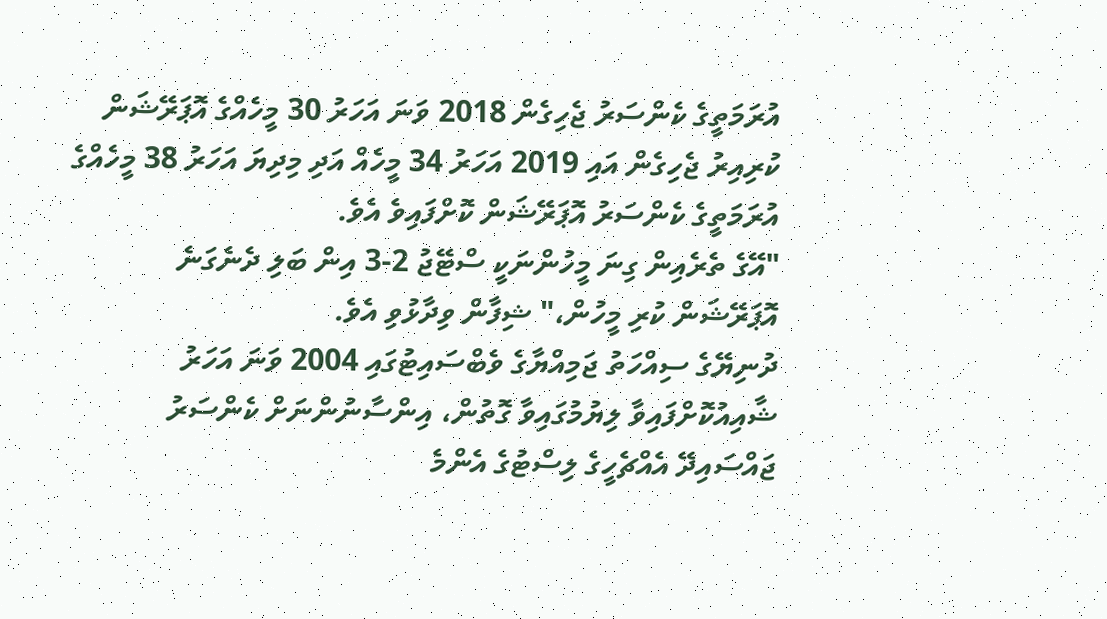އުރަމަތީގެ ކެންސަރު ޖެހިގެން 2018 ވަނަ އަހަރު 30 މީހެއްގެ އޮޕަރޭޝަން ކުރިއިރު ޖެހިގެން އައި 2019 އަހަރު 34 މީހެއް އަދި މިދިޔަ އަހަރު 38 މީހެއްގެ އުރަމަތީގެ ކެންސަރު އޮޕަރޭޝަން ކޮށްފައިވެ އެވެ.
"އޭގެ ތެރެއިން ގިނަ މީހުންނަކީ ސްޓޭޖު 2-3 އިން ބަލި ދެނެގަނެ އޮޕަރޭޝަން ކުރި މީހުން،" ޝިފާން ވިދާޅުވި އެވެ.
ދުނިޔޭގެ ސިއްހަތު ޖަމިއްޔާގެ ވެބްސައިޓުގައި 2004 ވަނަ އަހަރު ޝާއިއުކޮށްފައިވާ ލިޔުމުގައިވާ ގޮތުން، އިންސާނުންނަށް ކެންސަރު ޖައްސައިދޭ އެއްޗެހީގެ ލިސްޓުގެ އެންމެ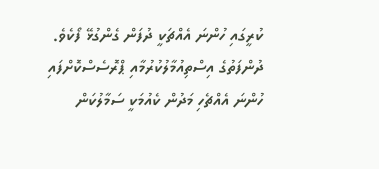ކުރީގައި ހުންނަ އެއްޗަކީ ދުފަން ގެންގުޅޭ ފޯކެވެ. ދުންފަތުގެ އިސްތިއުމާލުކުރުމާއި ޕްރޮސެސްކޮށްފައި ހުންނަ އެއްޗެހި މަދުން ކެއުމަކީ ސަމާލުކަން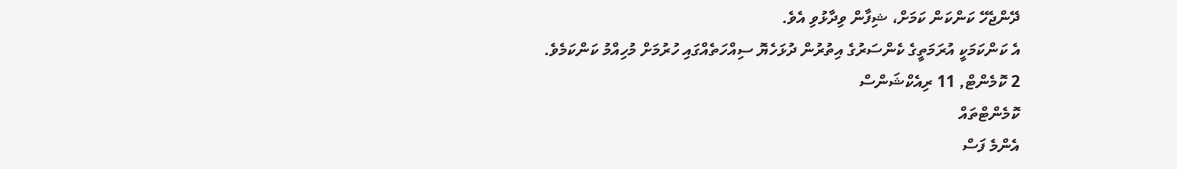ދޭންޖެހޭ ކަންކަން ކަމަށް، ޝިފާން ވިދާޅުވި އެވެ.
އެ ކަންކަމަކީ އުރަމަތީގެ ކެންސަރުގެ އިތުރުން ދުޅަހެޔޮ ސިއްހަތެއްގައި ހުރުމަށް މުހިއްމު ކަންކަމެވެ.
2 ކޮމެންޓް, 11 ރިއެކްޝަންސް
ކޮމެންޓްތައް
އެންމެ ފަސް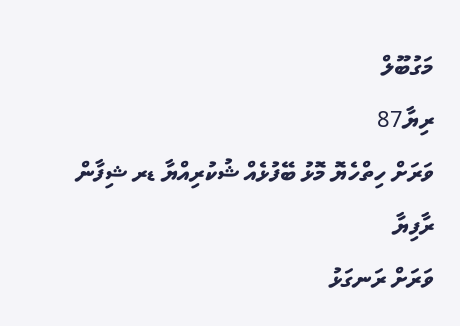މަގުބޫލް
ރިޔާ87
ވަރަށް ހިތްހެޔޮ މޮޅު ބޭފުޅެއް ޝުކުރިއްޔާ ޑރ ޝިފާން
ރާފިޔާ
ވަރަށް ރަނގަޅު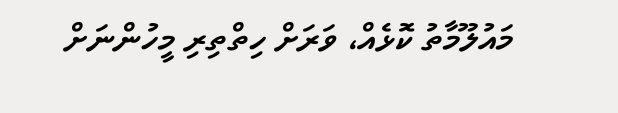މައުލޫމާތު ކޮޅެއް، ވަރަށް ހިތްތިރި މީހުންނަށް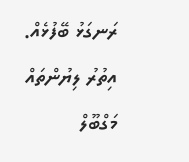ރަނގަޅު ބޭފުޅެއް.
އިތުރު ލިޔުންތައް
މަގްބޫލް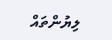ލިޔުންތައް